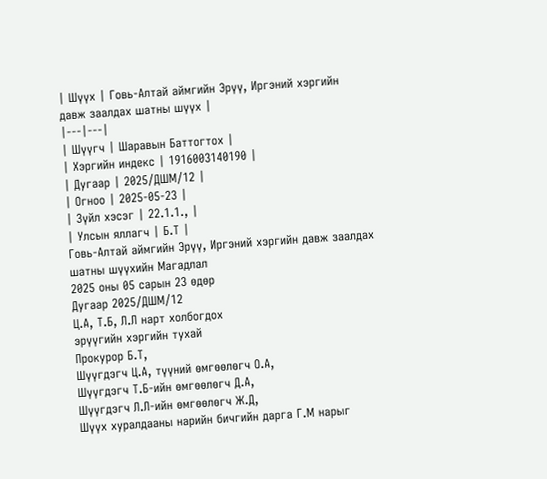| Шүүх | Говь-Алтай аймгийн Эрүү, Иргэний хэргийн давж заалдах шатны шүүх |
|---|---|
| Шүүгч | Шаравын Баттогтох |
| Хэргийн индекс | 1916003140190 |
| Дугаар | 2025/ДШМ/12 |
| Огноо | 2025-05-23 |
| Зүйл хэсэг | 22.1.1., |
| Улсын яллагч | Б.Т |
Говь-Алтай аймгийн Эрүү, Иргэний хэргийн давж заалдах шатны шүүхийн Магадлал
2025 оны 05 сарын 23 өдөр
Дугаар 2025/ДШМ/12
Ц.А, Т.Б, Л.Л нарт холбогдох
эрүүгийн хэргийн тухай
Прокурор Б.Т,
Шүүгдэгч Ц.А, түүний өмгөөлөгч О.А,
Шүүгдэгч Т.Б-ийн өмгөөлөгч Д.А,
Шүүгдэгч Л.Л-ийн өмгөөлөгч Ж.Д,
Шүүх хуралдааны нарийн бичгийн дарга Г.М нарыг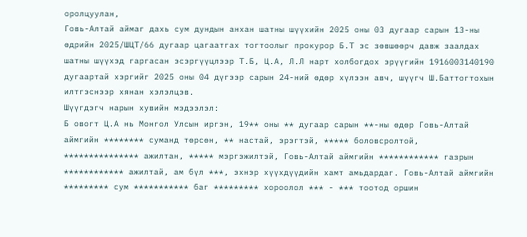оролцуулан,
Говь-Алтай аймаг дахь сум дундын анхан шатны шүүхийн 2025 оны 03 дугаар сарын 13-ны өдрийн 2025/ШЦТ/66 дугаар цагаатгах тогтоолыг прокурор Б.Т эс зөвшөөрч давж заалдах шатны шүүхэд гаргасан эсэргүүцлээр Т.Б, Ц.А, Л.Л нарт холбогдох эрүүгийн 1916003140190 дугаартай хэргийг 2025 оны 04 дүгээр сарын 24-ний өдөр хүлээн авч, шүүгч Ш.Баттогтохын илтгэснээр хянан хэлэлцэв.
Шүүгдэгч нарын хувийн мэдээлэл:
Б овогт Ц.А нь Монгол Улсын иргэн, 19** оны ** дугаар сарын **-ны өдөр Говь-Алтай аймгийн ******** суманд төрсөн, ** настай, эрэгтэй, ***** боловсролтой, *************** ажилтан, ***** мэргэжилтэй, Говь-Алтай аймгийн ************ газрын ************ ажилтай, ам бүл ***, эхнэр хүүхдүүдийн хамт амьдардаг. Говь-Алтай аймгийн ********* сум *********** баг ********* хороолол *** - *** тоотод оршин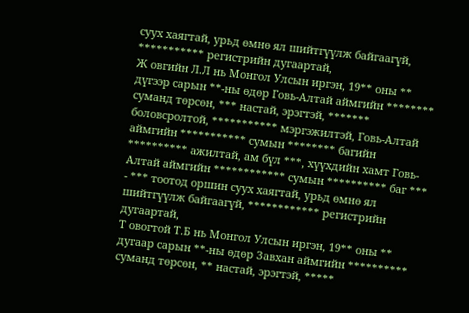суух хаягтай, урьд өмнө ял шийтгүүлж байгаагүй, *********** регистрийн дугаартай,
Ж овгийн Л.Л нь Монгол Улсын иргэн, 19** оны ** дүгээр сарын **-ны өдөр Говь-Алтай аймгийн ******** суманд төрсөн, *** настай, эрэгтэй, ******* боловсролтой, *********** мэргэжилтэй, Говь-Алтай аймгийн *********** сумын ******** багийн ********** ажилтай, ам бүл ***, хүүхдийн хамт Говь-Алтай аймгийн ************ сумын ********** баг *** - *** тоотод оршин суух хаягтай, урьд өмнө ял шийтгүүлж байгаагүй, ************ регистрийн дугаартай,
Т овогтой Т.Б нь Монгол Улсын иргэн, 19** оны ** дугаар сарын **-ны өдөр Завхан аймгийн ********** суманд төрсөн, ** настай, эрэгтэй, *****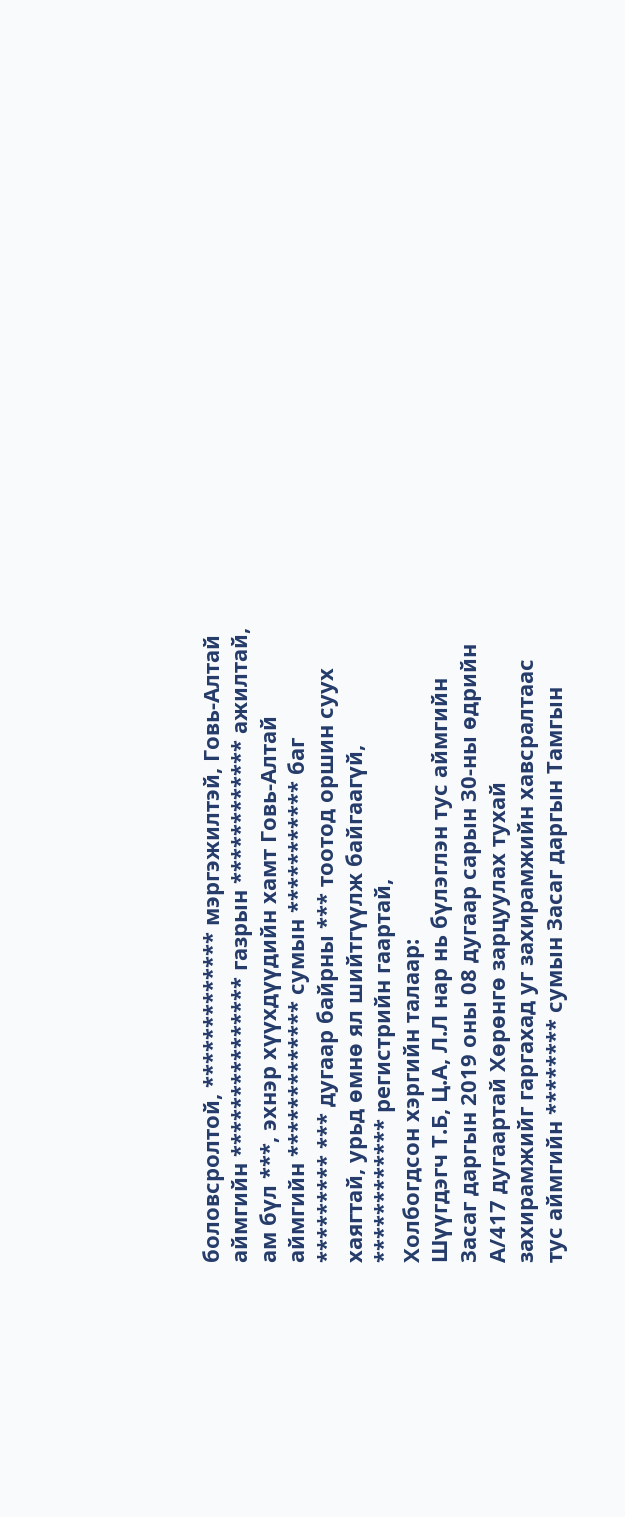боловсролтой, ************* мэргэжилтэй, Говь-Алтай аймгийн *************** газрын ************ ажилтай, ам бүл ***, эхнэр хүүхдүүдийн хамт Говь-Алтай аймгийн ************* сумын *********** баг ********* *** дугаар байрны *** тоотод оршин суух хаягтай, урьд өмнө ял шийтгүүлж байгаагүй, ************ регистрийн гаартай,
Холбогдсон хэргийн талаар:
Шүүгдэгч Т.Б, Ц.А, Л.Л нар нь бүлэглэн тус аймгийн Засаг даргын 2019 оны 08 дугаар сарын 30-ны өдрийн А/417 дугаартай Хөрөнгө зарцуулах тухай захирамжийг гаргахад уг захирамжийн хавсралтаас тус аймгийн ******** сумын Засаг даргын Тамгын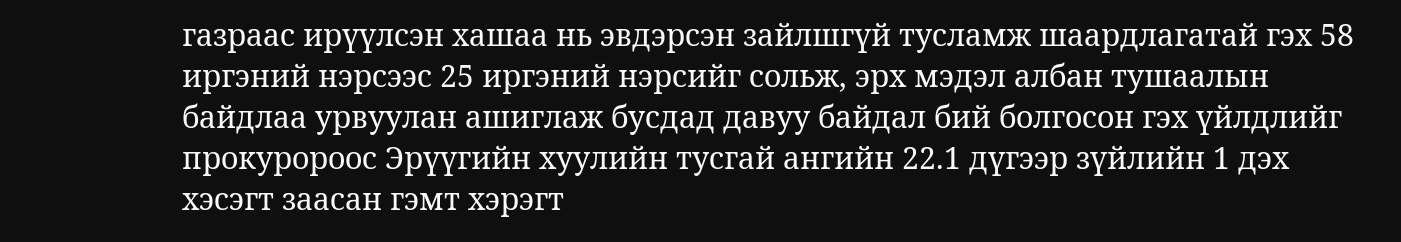газраас ирүүлсэн хашаа нь эвдэрсэн зайлшгүй тусламж шаардлагатай гэх 58 иргэний нэрсээс 25 иргэний нэрсийг сольж, эрх мэдэл албан тушаалын байдлаа урвуулан ашиглаж бусдад давуу байдал бий болгосон гэх үйлдлийг прокуророос Эрүүгийн хуулийн тусгай ангийн 22.1 дүгээр зүйлийн 1 дэх хэсэгт заасан гэмт хэрэгт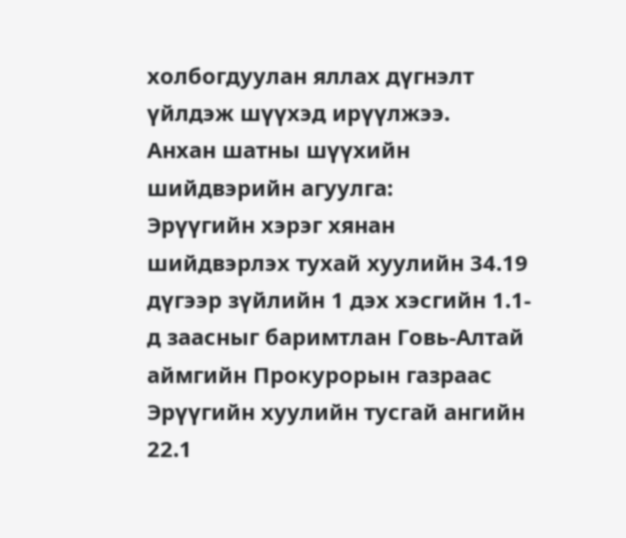холбогдуулан яллах дүгнэлт үйлдэж шүүхэд ирүүлжээ.
Анхан шатны шүүхийн шийдвэрийн агуулга:
Эрүүгийн хэрэг хянан шийдвэрлэх тухай хуулийн 34.19 дүгээр зүйлийн 1 дэх хэсгийн 1.1-д заасныг баримтлан Говь-Алтай аймгийн Прокурорын газраас Эрүүгийн хуулийн тусгай ангийн 22.1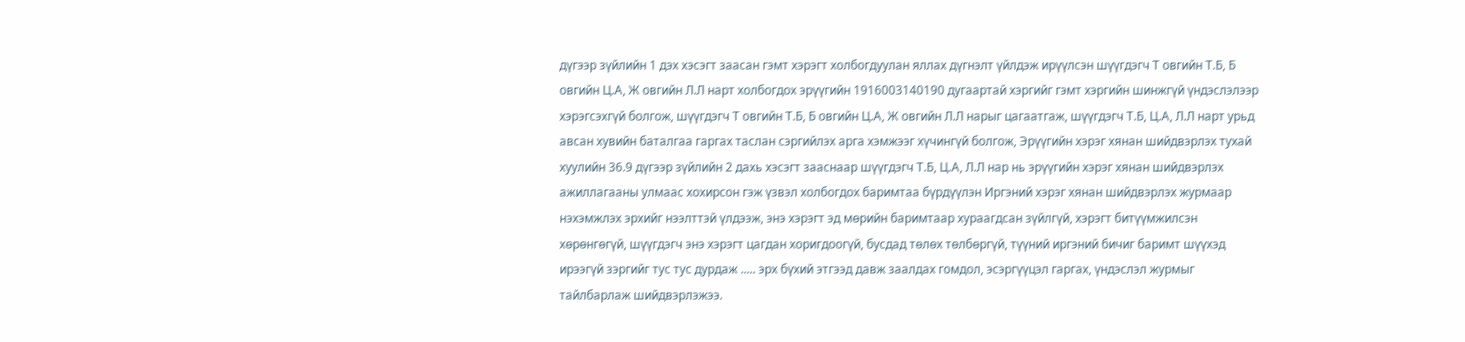дүгээр зүйлийн 1 дэх хэсэгт заасан гэмт хэрэгт холбогдуулан яллах дүгнэлт үйлдэж ирүүлсэн шүүгдэгч Т овгийн Т.Б, Б овгийн Ц.А, Ж овгийн Л.Л нарт холбогдох эрүүгийн 1916003140190 дугаартай хэргийг гэмт хэргийн шинжгүй үндэслэлээр хэрэгсэхгүй болгож, шүүгдэгч Т овгийн Т.Б, Б овгийн Ц.А, Ж овгийн Л.Л нарыг цагаатгаж, шүүгдэгч Т.Б, Ц.А, Л.Л нарт урьд авсан хувийн баталгаа гаргах таслан сэргийлэх арга хэмжээг хүчингүй болгож, Эрүүгийн хэрэг хянан шийдвэрлэх тухай хуулийн 36.9 дүгээр зүйлийн 2 дахь хэсэгт зааснаар шүүгдэгч Т.Б, Ц.А, Л.Л нар нь эрүүгийн хэрэг хянан шийдвэрлэх ажиллагааны улмаас хохирсон гэж үзвэл холбогдох баримтаа бүрдүүлэн Иргэний хэрэг хянан шийдвэрлэх журмаар нэхэмжлэх эрхийг нээлттэй үлдээж, энэ хэрэгт эд мөрийн баримтаар хураагдсан зүйлгүй, хэрэгт битүүмжилсэн хөрөнгөгүй, шүүгдэгч энэ хэрэгт цагдан хоригдоогүй, бусдад төлөх төлбөргүй, түүний иргэний бичиг баримт шүүхэд ирээгүй зэргийг тус тус дурдаж ..... эрх бүхий этгээд давж заалдах гомдол, эсэргүүцэл гаргах, үндэслэл журмыг тайлбарлаж шийдвэрлэжээ.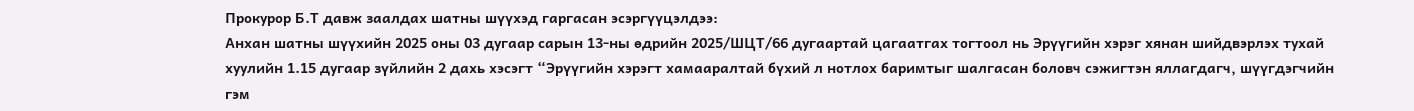Прокурор Б.Т давж заалдах шатны шүүхэд гаргасан эсэргүүцэлдээ:
Анхан шатны шүүхийн 2025 оны 03 дугаар сарын 13-ны өдрийн 2025/ШЦТ/66 дугаартай цагаатгах тогтоол нь Эрүүгийн хэрэг хянан шийдвэрлэх тухай хуулийн 1.15 дугаар зүйлийн 2 дахь хэсэгт “Эрүүгийн хэрэгт хамааралтай бүхий л нотлох баримтыг шалгасан боловч сэжигтэн яллагдагч, шүүгдэгчийн гэм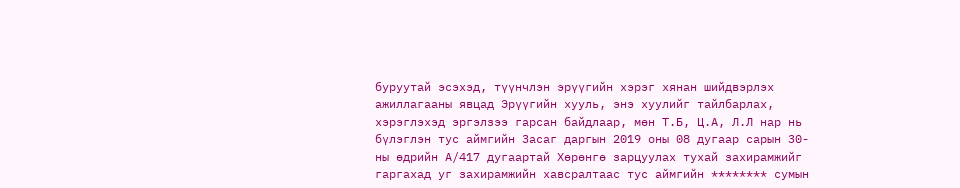буруутай эсэхэд, түүнчлэн эрүүгийн хэрэг хянан шийдвэрлэх ажиллагааны явцад Эрүүгийн хууль, энэ хуулийг тайлбарлах, хэрэглэхэд эргэлзээ гарсан байдлаар, мөн Т.Б, Ц.А, Л.Л нар нь бүлэглэн тус аймгийн Засаг даргын 2019 оны 08 дугаар сарын 30-ны өдрийн А/417 дугаартай Хөрөнгө зарцуулах тухай захирамжийг гаргахад уг захирамжийн хавсралтаас тус аймгийн ******** сумын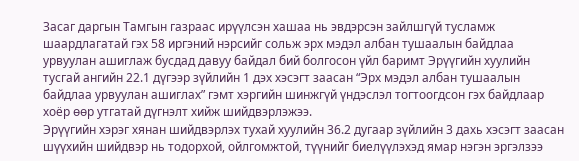Засаг даргын Тамгын газраас ирүүлсэн хашаа нь эвдэрсэн зайлшгүй тусламж шаардлагатай гэх 58 иргэний нэрсийг сольж эрх мэдэл албан тушаалын байдлаа урвуулан ашиглаж бусдад давуу байдал бий болгосон үйл баримт Эрүүгийн хуулийн тусгай ангийн 22.1 дүгээр зүйлийн 1 дэх хэсэгт заасан “Эрх мэдэл албан тушаалын байдлаа урвуулан ашиглах” гэмт хэргийн шинжгүй үндэслэл тогтоогдсон гэх байдлаар хоёр өөр утгатай дүгнэлт хийж шийдвэрлэжээ.
Эрүүгийн хэрэг хянан шийдвэрлэх тухай хуулийн 36.2 дугаар зүйлийн 3 дахь хэсэгт заасан шүүхийн шийдвэр нь тодорхой, ойлгомжтой, түүнийг биелүүлэхэд ямар нэгэн эргэлзээ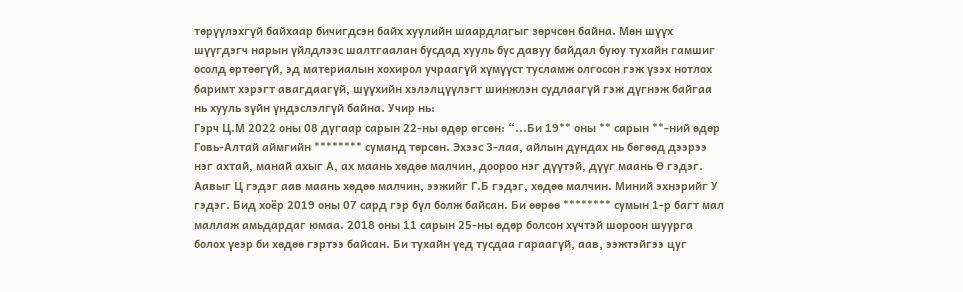төрүүлэхгүй байхаар бичигдсэн байх хуулийн шаардлагыг зөрчсөн байна. Мөн шүүх шүүгдэгч нарын үйлдлээс шалтгаалан бусдад хууль бус давуу байдал буюу тухайн гамшиг осолд өртөөгүй, эд материалын хохирол учраагүй хүмүүст тусламж олгосон гэж үзэх нотлох баримт хэрэгт авагдаагүй, шүүхийн хэлэлцүүлэгт шинжлэн судлаагүй гэж дүгнэж байгаа нь хууль зүйн үндэслэлгүй байна. Учир нь:
Гэрч Ц.М 2022 оны 08 дугаар сарын 22-ны өдөр өгсөн: “...Би 19** оны ** сарын **-ний өдөр Говь-Алтай аймгийн ******** суманд төрсөн. Эхээс 3-лаа, айлын дундах нь бөгөөд дээрээ нэг ахтай, манай ахыг А, ах маань хөдөө малчин, доороо нэг дүүтэй, дүүг маань Ө гэдэг. Аавыг Ц гэдэг аав маань хөдөө малчин, ээжийг Г.Б гэдэг, хөдөө малчин. Миний эхнэрийг У гэдэг. Бид хоёр 2019 оны 07 сард гэр бүл болж байсан. Би өөрөө ******** сумын 1-р багт мал маллаж амьдардаг юмаа. 2018 оны 11 сарын 25-ны өдөр болсон хүчтэй шороон шуурга болох үеэр би хөдөө гэртээ байсан. Би тухайн үед тусдаа гараагүй, аав, ээжтэйгээ цуг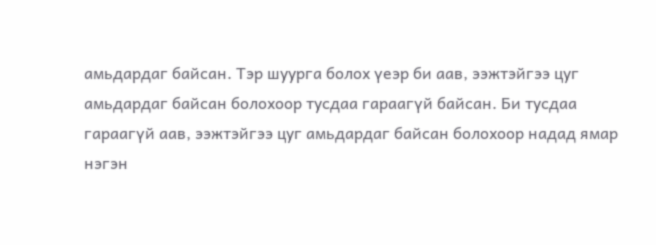амьдардаг байсан. Тэр шуурга болох үеэр би аав, ээжтэйгээ цуг амьдардаг байсан болохоор тусдаа гараагүй байсан. Би тусдаа гараагүй аав, ээжтэйгээ цуг амьдардаг байсан болохоор надад ямар нэгэн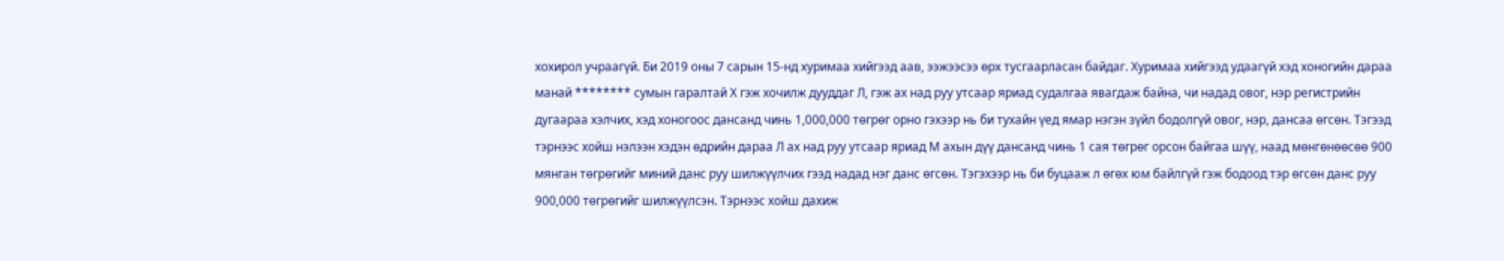хохирол учраагүй. Би 2019 оны 7 сарын 15-нд хуримаа хийгээд аав, ээжээсээ өрх тусгаарласан байдаг. Хуримаа хийгээд удаагүй хэд хоногийн дараа манай ******** сумын гаралтай Х гэж хочилж дууддаг Л, гэж ах над руу утсаар яриад судалгаа явагдаж байна, чи надад овог, нэр регистрийн дугаараа хэлчих, хэд хоногоос дансанд чинь 1,000,000 төгрөг орно гэхээр нь би тухайн үед ямар нэгэн зүйл бодолгүй овог, нэр, дансаа өгсөн. Тэгээд тэрнээс хойш нэлээн хэдэн өдрийн дараа Л ах над руу утсаар яриад М ахын дүү дансанд чинь 1 сая төгрөг орсон байгаа шүү, наад мөнгөнөөсөө 900 мянган төгрөгийг миний данс руу шилжүүлчих гээд надад нэг данс өгсөн. Тэгэхээр нь би буцааж л өгөх юм байлгүй гэж бодоод тэр өгсөн данс руу 900,000 төгрөгийг шилжүүлсэн. Тэрнээс хойш дахиж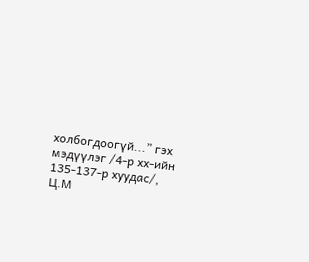холбогдоогүй...” гэх мэдүүлэг /4-р хх-ийн 135-137-р хуудас/,
Ц.М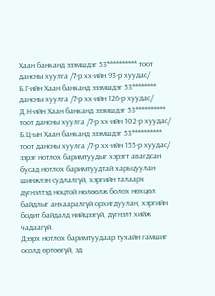Хаан банканд эзэмшдэг 53********** тоот дансны хуулга /7-р хх-ийн 93-р хуудас/
Б.Г-ийн Хаан банканд эзэмшдэг 53******** дансны хуулга /7-р хх-ийн 126-р хуудас/
Д.Н-ийн Хаан банканд эзэмшдэг 53********** тоот дансны хуулга /7-р хх-ийн 102-р хуудас/
Б.Ц-ын Хаан банканд эзэмшдэг 53********** тоот дансны хуулга /7-р хх-ийн 155-р хуудас/ зэрэг нотлох баримтуудыг хэрэгт авагдсан бусад нотлох баримтуудтай харьцуулан шинжлэн судлалгүй, хэргийн талаарх дүгнэлтэд ноцтой нөлөөлж болох нөхцөл байдлыг анхааралгүй орхигдуулан, хэргийн бодит байдалд нийцээгүй, дүгнэлт хийж чадаагүй.
Дээрх нотлох баримтуудаар тухайн гамшиг осолд өртөөгүй, эд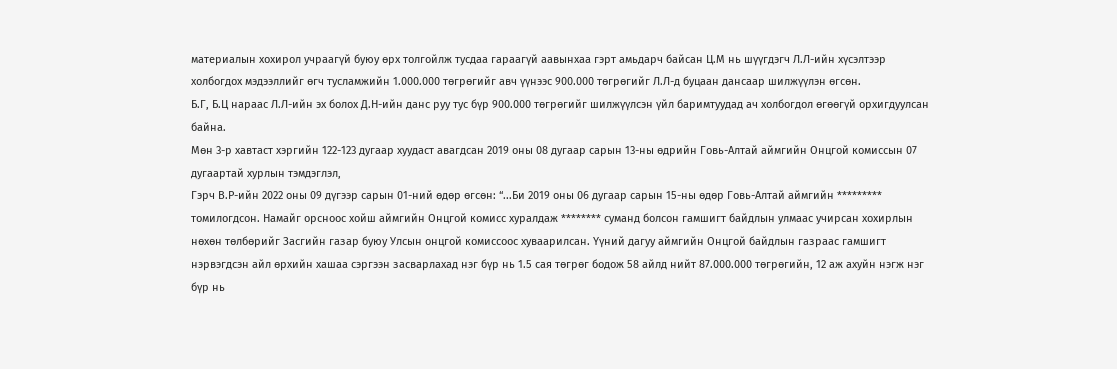материалын хохирол учраагүй буюу өрх толгойлж тусдаа гараагүй аавынхаа гэрт амьдарч байсан Ц.М нь шүүгдэгч Л.Л-ийн хүсэлтээр холбогдох мэдээллийг өгч тусламжийн 1.000.000 төгрөгийг авч үүнээс 900.000 төгрөгийг Л.Л-д буцаан дансаар шилжүүлэн өгсөн.
Б.Г, Б.Ц нараас Л.Л-ийн эх болох Д.Н-ийн данс руу тус бүр 900.000 төгрөгийг шилжүүлсэн үйл баримтуудад ач холбогдол өгөөгүй орхигдуулсан байна.
Мөн 3-р хавтаст хэргийн 122-123 дугаар хуудаст авагдсан 2019 оны 08 дугаар сарын 13-ны өдрийн Говь-Алтай аймгийн Онцгой комиссын 07 дугаартай хурлын тэмдэглэл,
Гэрч В.Р-ийн 2022 оны 09 дүгээр сарын 01-ний өдөр өгсөн: “...Би 2019 оны 06 дугаар сарын 15-ны өдөр Говь-Алтай аймгийн ********* томилогдсон. Намайг орсноос хойш аймгийн Онцгой комисс хуралдаж ******** суманд болсон гамшигт байдлын улмаас учирсан хохирлын нөхөн төлбөрийг Засгийн газар буюу Улсын онцгой комиссоос хуваарилсан. Үүний дагуу аймгийн Онцгой байдлын газраас гамшигт нэрвэгдсэн айл өрхийн хашаа сэргээн засварлахад нэг бүр нь 1.5 сая төгрөг бодож 58 айлд нийт 87.000.000 төгрөгийн, 12 аж ахуйн нэгж нэг бүр нь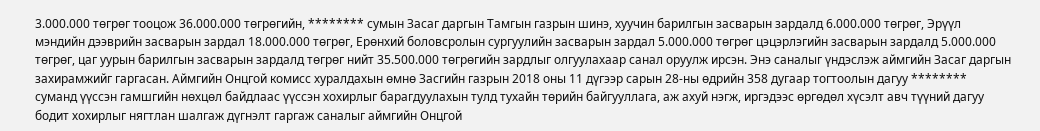3.000.000 төгрөг тооцож 36.000.000 төгрөгийн, ******** сумын Засаг даргын Тамгын газрын шинэ, хуучин барилгын засварын зардалд 6.000.000 төгрөг, Эрүүл мэндийн дээврийн засварын зардал 18.000.000 төгрөг, Ерөнхий боловсролын сургуулийн засварын зардал 5.000.000 төгрөг цэцэрлэгийн засварын зардалд 5.000.000 төгрөг, цаг уурын барилгын засварын зардалд төгрөг нийт 35.500.000 төгрөгийн зардлыг олгуулахаар санал оруулж ирсэн. Энэ саналыг үндэслэж аймгийн Засаг даргын захирамжийг гаргасан. Аймгийн Онцгой комисс хуралдахын өмнө Засгийн газрын 2018 оны 11 дүгээр сарын 28-ны өдрийн 358 дугаар тогтоолын дагуу ******** суманд үүссэн гамшгийн нөхцөл байдлаас үүссэн хохирлыг барагдуулахын тулд тухайн төрийн байгууллага, аж ахуй нэгж, иргэдээс өргөдөл хүсэлт авч түүний дагуу бодит хохирлыг нягтлан шалгаж дүгнэлт гаргаж саналыг аймгийн Онцгой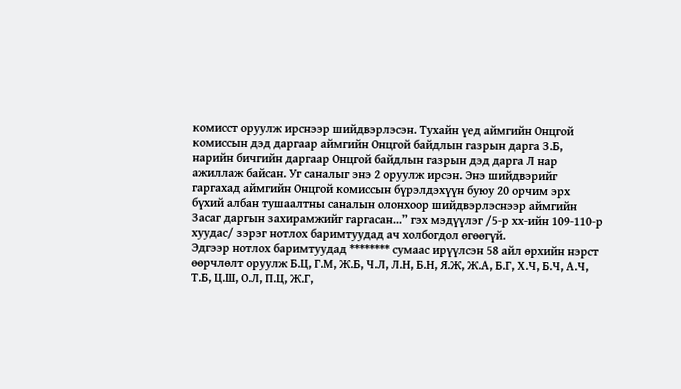комисст оруулж ирснээр шийдвэрлэсэн. Тухайн үед аймгийн Онцгой комиссын дэд даргаар аймгийн Онцгой байдлын газрын дарга З.Б, нарийн бичгийн даргаар Онцгой байдлын газрын дэд дарга Л нар ажиллаж байсан. Уг саналыг энэ 2 оруулж ирсэн. Энэ шийдвэрийг гаргахад аймгийн Онцгой комиссын бүрэлдэхүүн буюу 20 орчим эрх бүхий албан тушаалтны саналын олонхоор шийдвэрлэснээр аймгийн Засаг даргын захирамжийг гаргасан...” гэх мэдүүлэг /5-р хх-ийн 109-110-р хуудас/ зэрэг нотлох баримтуудад ач холбогдол өгөөгүй.
Эдгээр нотлох баримтуудад ******** сумаас ирүүлсэн 58 айл өрхийн нэрст өөрчлөлт оруулж Б.Ц, Г.М, Ж.Б, Ч.Л, Л.Н, Б.Н, Я.Ж, Ж.А, Б.Г, Х.Ч, Б.Ч, А.Ч, Т.Б, Ц.Ш, О.Л, П.Ц, Ж.Г,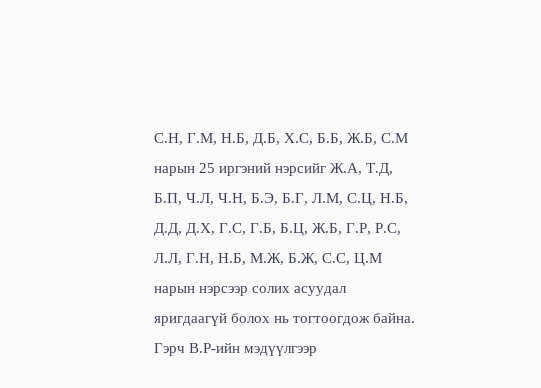С.Н, Г.М, Н.Б, Д.Б, Х.С, Б.Б, Ж.Б, С.М нарын 25 иргэний нэрсийг Ж.А, Т.Д, Б.П, Ч.Л, Ч.Н, Б.Э, Б.Г, Л.М, С.Ц, Н.Б, Д.Д, Д.Х, Г.С, Г.Б, Б.Ц, Ж.Б, Г.Р, Р.С, Л.Л, Г.Н, Н.Б, М.Ж, Б.Ж, С.С, Ц.М нарын нэрсээр солих асуудал яригдаагүй болох нь тогтоогдож байна.
Гэрч В.Р-ийн мэдүүлгээр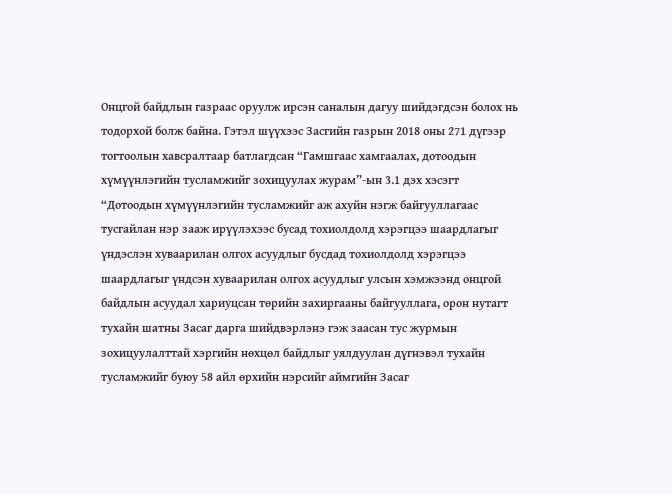Онцгой байдлын газраас оруулж ирсэн саналын дагуу шийдэгдсэн болох нь тодорхой болж байна. Гэтэл шүүхээс Засгийн газрын 2018 оны 271 дүгээр тогтоолын хавсралтаар батлагдсан “Гамшгаас хамгаалах, дотоодын хүмүүнлэгийн тусламжийг зохицуулах журам”-ын 3.1 дэх хэсэгт “Дотоодын хүмүүнлэгийн тусламжийг аж ахуйн нэгж байгууллагаас тусгайлан нэр зааж ирүүлэхээс бусад тохиолдолд хэрэгцээ шаардлагыг үндэслэн хуваарилан олгох асуудлыг бусдад тохиолдолд хэрэгцээ шаардлагыг үндсэн хуваарилан олгох асуудлыг улсын хэмжээнд онцгой байдлын асуудал хариуцсан төрийн захиргааны байгууллага, орон нутагт тухайн шатны Засаг дарга шийдвэрлэнэ гэж заасан тус журмын зохицуулалттай хэргийн нөхцөл байдлыг уялдуулан дүгнэвэл тухайн тусламжийг буюу 58 айл өрхийн нэрсийг аймгийн Засаг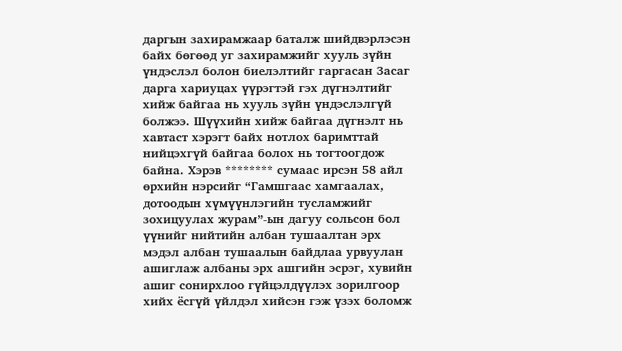даргын захирамжаар баталж шийдвэрлэсэн байх бөгөөд уг захирамжийг хууль зүйн үндэслэл болон биелэлтийг гаргасан Засаг дарга хариуцах үүрэгтэй гэх дүгнэлтийг хийж байгаа нь хууль зүйн үндэслэлгүй болжээ. Шүүхийн хийж байгаа дүгнэлт нь хавтаст хэрэгт байх нотлох баримттай нийцэхгүй байгаа болох нь тогтоогдож байна. Хэрэв ******** сумаас ирсэн 58 айл өрхийн нэрсийг “Гамшгаас хамгаалах, дотоодын хүмүүнлэгийн тусламжийг зохицуулах журам”-ын дагуу сольсон бол үүнийг нийтийн албан тушаалтан эрх мэдэл албан тушаалын байдлаа урвуулан ашиглаж албаны эрх ашгийн эсрэг, хувийн ашиг сонирхлоо гүйцэлдүүлэх зорилгоор хийх ёсгүй үйлдэл хийсэн гэж үзэх боломж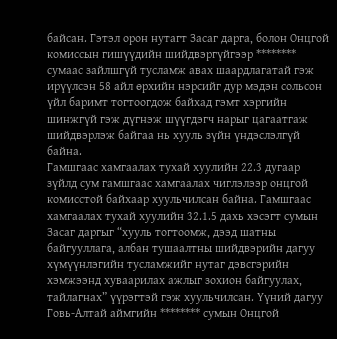байсан. Гэтэл орон нутагт Засаг дарга, болон Онцгой комиссын гишүүдийн шийдвэргүйгээр ******** сумаас зайлшгүй тусламж авах шаардлагатай гэж ирүүлсэн 58 айл өрхийн нэрсийг дур мэдэн сольсон үйл баримт тогтоогдож байхад гэмт хэргийн шинжгүй гэж дүгнэж шүүгдэгч нарыг цагаатгаж шийдвэрлэж байгаа нь хууль зүйн үндэслэлгүй байна.
Гамшгаас хамгаалах тухай хуулийн 22.3 дугаар зүйлд сум гамшгаас хамгаалах чиглэлээр онцгой комисстой байхаар хуульчилсан байна. Гамшгаас хамгаалах тухай хуулийн 32.1.5 дахь хэсэгт сумын Засаг даргыг “хууль тогтоомж, дээд шатны байгууллага, албан тушаалтны шийдвэрийн дагуу хүмүүнлэгийн тусламжийг нутаг дэвсгэрийн хэмжээнд хуваарилах ажлыг зохион байгуулах, тайлагнах” үүрэгтэй гэж хуульчилсан. Үүний дагуу Говь-Алтай аймгийн ******** сумын Онцгой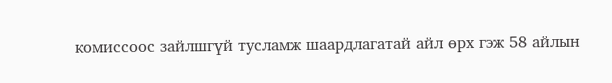комиссоос зайлшгүй тусламж шаардлагатай айл өрх гэж 58 айлын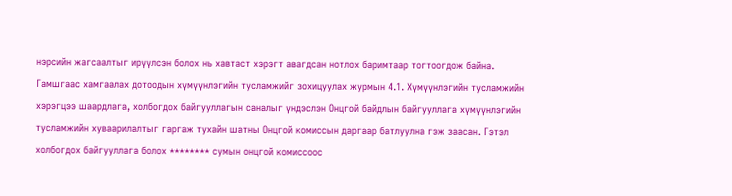нэрсийн жагсаалтыг ирүүлсэн болох нь хавтаст хэрэгт авагдсан нотлох баримтаар тогтоогдож байна. Гамшгаас хамгаалах дотоодын хүмүүнлэгийн тусламжийг зохицуулах журмын 4.1. Хүмүүнлэгийн тусламжийн хэрэгцээ шаардлага, холбогдох байгууллагын саналыг үндэслэн Онцгой байдлын байгууллага хүмүүнлэгийн тусламжийн хуваарилалтыг гаргаж тухайн шатны Онцгой комиссын даргаар батлуулна гэж заасан. Гэтэл холбогдох байгууллага болох ******** сумын онцгой комиссоос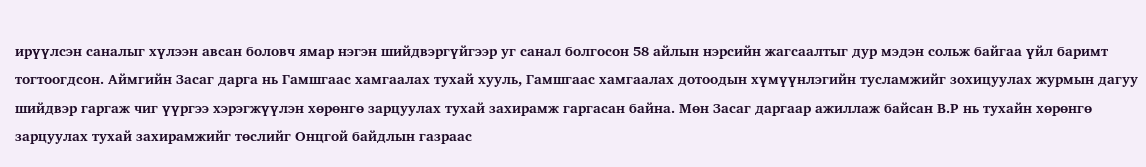ирүүлсэн саналыг хүлээн авсан боловч ямар нэгэн шийдвэргүйгээр уг санал болгосон 58 айлын нэрсийн жагсаалтыг дур мэдэн сольж байгаа үйл баримт тогтоогдсон. Аймгийн Засаг дарга нь Гамшгаас хамгаалах тухай хууль, Гамшгаас хамгаалах дотоодын хүмүүнлэгийн тусламжийг зохицуулах журмын дагуу шийдвэр гаргаж чиг үүргээ хэрэгжүүлэн хөрөнгө зарцуулах тухай захирамж гаргасан байна. Мөн Засаг даргаар ажиллаж байсан В.Р нь тухайн хөрөнгө зарцуулах тухай захирамжийг төслийг Онцгой байдлын газраас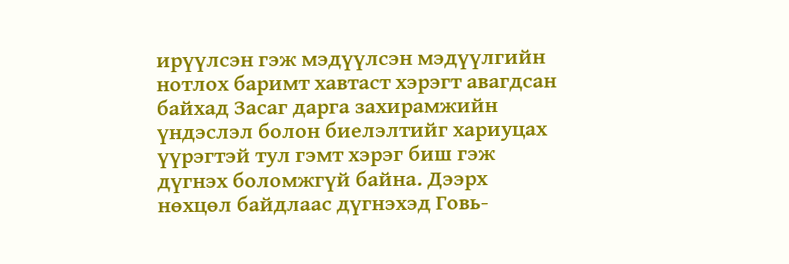ирүүлсэн гэж мэдүүлсэн мэдүүлгийн нотлох баримт хавтаст хэрэгт авагдсан байхад Засаг дарга захирамжийн үндэслэл болон биелэлтийг хариуцах үүрэгтэй тул гэмт хэрэг биш гэж дүгнэх боломжгүй байна. Дээрх нөхцөл байдлаас дүгнэхэд Говь-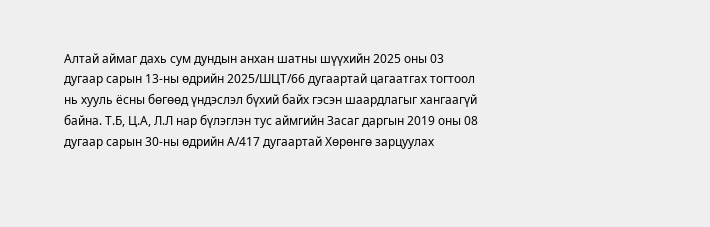Алтай аймаг дахь сум дундын анхан шатны шүүхийн 2025 оны 03 дугаар сарын 13-ны өдрийн 2025/ШЦТ/66 дугаартай цагаатгах тогтоол нь хууль ёсны бөгөөд үндэслэл бүхий байх гэсэн шаардлагыг хангаагүй байна. Т.Б, Ц.А, Л.Л нар бүлэглэн тус аймгийн Засаг даргын 2019 оны 08 дугаар сарын 30-ны өдрийн А/417 дугаартай Хөрөнгө зарцуулах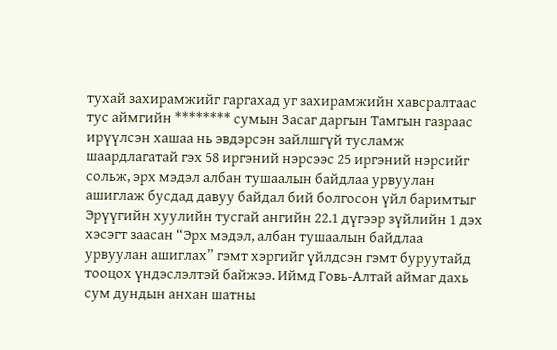тухай захирамжийг гаргахад уг захирамжийн хавсралтаас тус аймгийн ******** сумын Засаг даргын Тамгын газраас ирүүлсэн хашаа нь эвдэрсэн зайлшгүй тусламж шаардлагатай гэх 58 иргэний нэрсээс 25 иргэний нэрсийг сольж, эрх мэдэл албан тушаалын байдлаа урвуулан ашиглаж бусдад давуу байдал бий болгосон үйл баримтыг Эрүүгийн хуулийн тусгай ангийн 22.1 дүгээр зүйлийн 1 дэх хэсэгт заасан “Эрх мэдэл, албан тушаалын байдлаа урвуулан ашиглах” гэмт хэргийг үйлдсэн гэмт буруутайд тооцох үндэслэлтэй байжээ. Иймд Говь-Алтай аймаг дахь сум дундын анхан шатны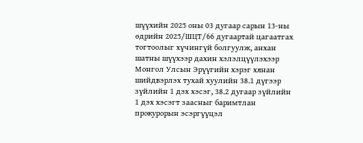шүүхийн 2025 оны 03 дугаар сарын 13-ны өдрийн 2025/ШЦТ/66 дугаартай цагаатгах тогтоолыг хүчингүй болгуулж, анхан шатны шүүхээр дахин хэлэлцүүлэхээр Монгол Улсын Эрүүгийн хэрэг хянан шийдвэрлэх тухай хуулийн 38.1 дүгээр зүйлийн 1 дэх хэсэг, 38.2 дугаар зүйлийн 1 дэх хэсэгт заасныг баримтлан прокурорын эсэргүүцэл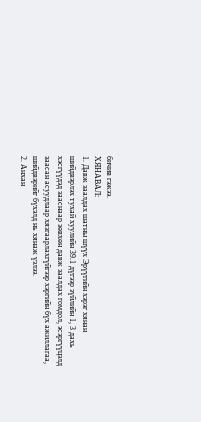бичив гэжээ.
ХЯНАВАЛ:
1. Давж заалдах шатны шүүх Эрүүгийн хэрэг хянан шийдвэрлэх тухай хуулийн 39.1 дүгээр зүйлийн 1, 3 дахь хэсгүүдэд зааснаар зөвхөн давж заалдах гомдол, эсэргүүцэлд заасан асуудлаар хязгаарлахгүйгээр хэргийн бүх ажиллагаа, шийдвэрийг бүхэлд нь хянаж үзлээ.
2. Анхан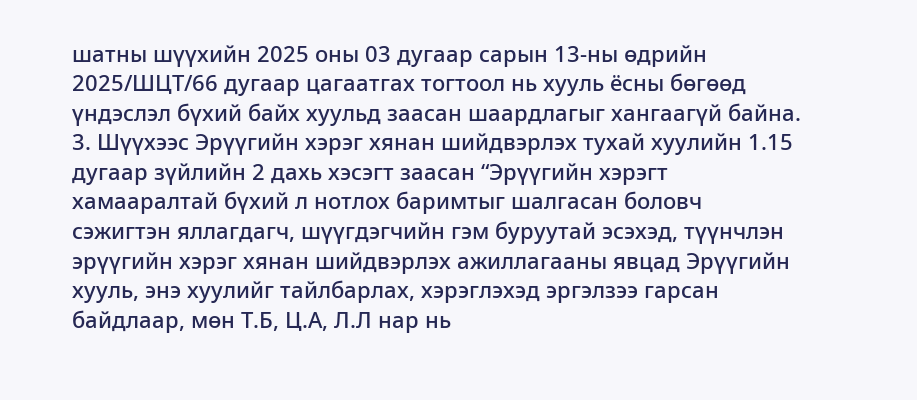шатны шүүхийн 2025 оны 03 дугаар сарын 13-ны өдрийн 2025/ШЦТ/66 дугаар цагаатгах тогтоол нь хууль ёсны бөгөөд үндэслэл бүхий байх хуульд заасан шаардлагыг хангаагүй байна.
3. Шүүхээс Эрүүгийн хэрэг хянан шийдвэрлэх тухай хуулийн 1.15 дугаар зүйлийн 2 дахь хэсэгт заасан “Эрүүгийн хэрэгт хамааралтай бүхий л нотлох баримтыг шалгасан боловч сэжигтэн яллагдагч, шүүгдэгчийн гэм буруутай эсэхэд, түүнчлэн эрүүгийн хэрэг хянан шийдвэрлэх ажиллагааны явцад Эрүүгийн хууль, энэ хуулийг тайлбарлах, хэрэглэхэд эргэлзээ гарсан байдлаар, мөн Т.Б, Ц.А, Л.Л нар нь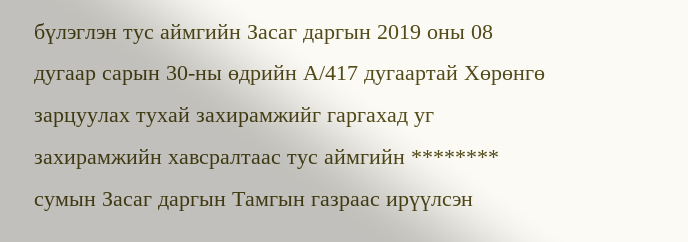бүлэглэн тус аймгийн Засаг даргын 2019 оны 08 дугаар сарын 30-ны өдрийн А/417 дугаартай Хөрөнгө зарцуулах тухай захирамжийг гаргахад уг захирамжийн хавсралтаас тус аймгийн ******** сумын Засаг даргын Тамгын газраас ирүүлсэн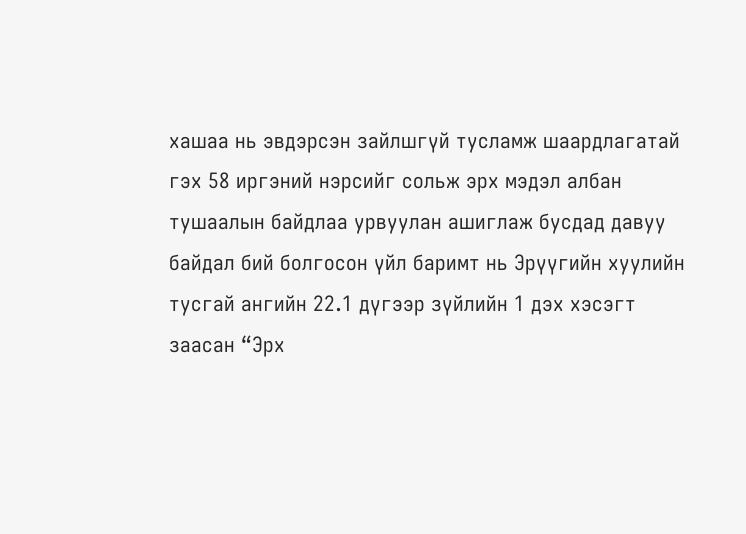хашаа нь эвдэрсэн зайлшгүй тусламж шаардлагатай гэх 58 иргэний нэрсийг сольж эрх мэдэл албан тушаалын байдлаа урвуулан ашиглаж бусдад давуу байдал бий болгосон үйл баримт нь Эрүүгийн хуулийн тусгай ангийн 22.1 дүгээр зүйлийн 1 дэх хэсэгт заасан “Эрх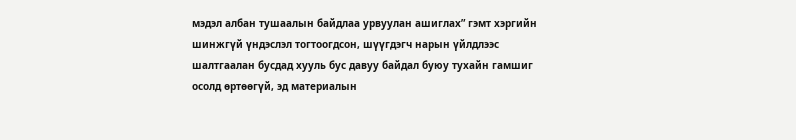мэдэл албан тушаалын байдлаа урвуулан ашиглах” гэмт хэргийн шинжгүй үндэслэл тогтоогдсон, шүүгдэгч нарын үйлдлээс шалтгаалан бусдад хууль бус давуу байдал буюу тухайн гамшиг осолд өртөөгүй, эд материалын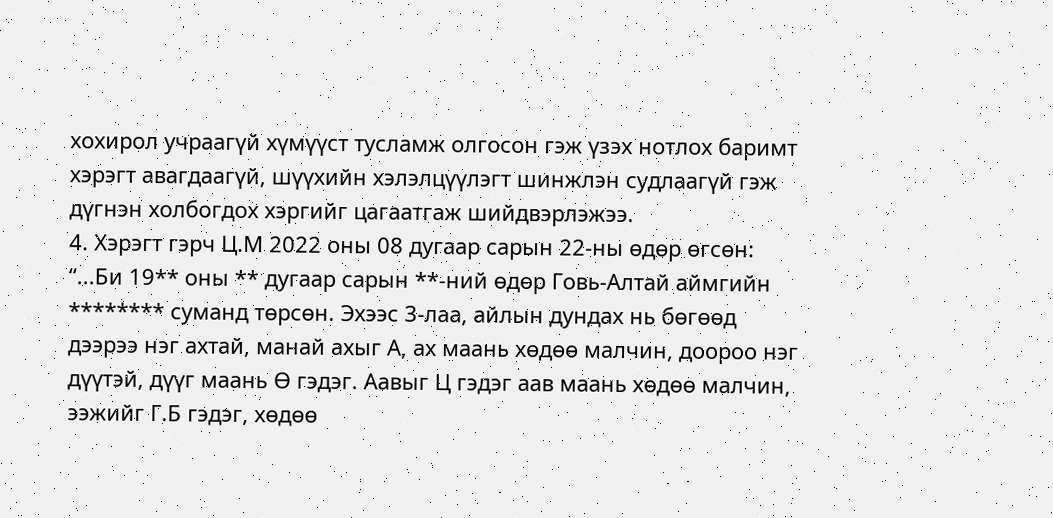хохирол учраагүй хүмүүст тусламж олгосон гэж үзэх нотлох баримт хэрэгт авагдаагүй, шүүхийн хэлэлцүүлэгт шинжлэн судлаагүй гэж дүгнэн холбогдох хэргийг цагаатгаж шийдвэрлэжээ.
4. Хэрэгт гэрч Ц.М 2022 оны 08 дугаар сарын 22-ны өдөр өгсөн: “...Би 19** оны ** дугаар сарын **-ний өдөр Говь-Алтай аймгийн ******** суманд төрсөн. Эхээс 3-лаа, айлын дундах нь бөгөөд дээрээ нэг ахтай, манай ахыг А, ах маань хөдөө малчин, доороо нэг дүүтэй, дүүг маань Ө гэдэг. Аавыг Ц гэдэг аав маань хөдөө малчин, ээжийг Г.Б гэдэг, хөдөө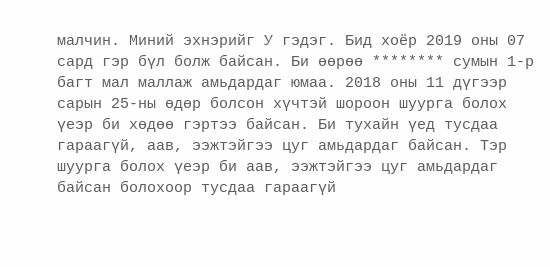малчин. Миний эхнэрийг У гэдэг. Бид хоёр 2019 оны 07 сард гэр бүл болж байсан. Би өөрөө ******** сумын 1-р багт мал маллаж амьдардаг юмаа. 2018 оны 11 дүгээр сарын 25-ны өдөр болсон хүчтэй шороон шуурга болох үеэр би хөдөө гэртээ байсан. Би тухайн үед тусдаа гараагүй, аав, ээжтэйгээ цуг амьдардаг байсан. Тэр шуурга болох үеэр би аав, ээжтэйгээ цуг амьдардаг байсан болохоор тусдаа гараагүй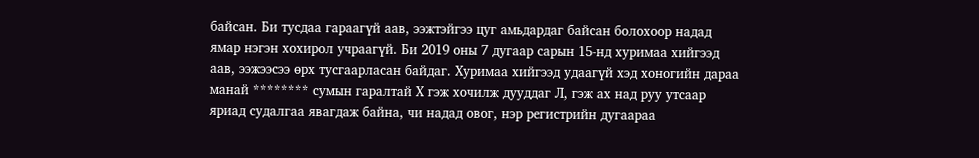байсан. Би тусдаа гараагүй аав, ээжтэйгээ цуг амьдардаг байсан болохоор надад ямар нэгэн хохирол учраагүй. Би 2019 оны 7 дугаар сарын 15-нд хуримаа хийгээд аав, ээжээсээ өрх тусгаарласан байдаг. Хуримаа хийгээд удаагүй хэд хоногийн дараа манай ******** сумын гаралтай Х гэж хочилж дууддаг Л, гэж ах над руу утсаар яриад судалгаа явагдаж байна, чи надад овог, нэр регистрийн дугаараа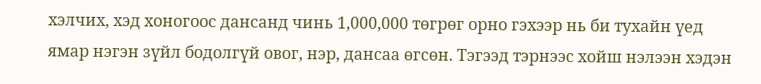хэлчих, хэд хоногоос дансанд чинь 1,000,000 төгрөг орно гэхээр нь би тухайн үед ямар нэгэн зүйл бодолгүй овог, нэр, дансаа өгсөн. Тэгээд тэрнээс хойш нэлээн хэдэн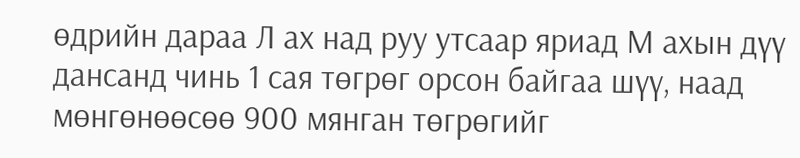өдрийн дараа Л ах над руу утсаар яриад М ахын дүү дансанд чинь 1 сая төгрөг орсон байгаа шүү, наад мөнгөнөөсөө 900 мянган төгрөгийг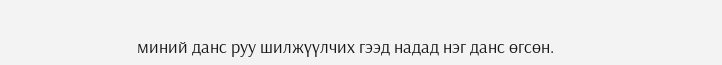миний данс руу шилжүүлчих гээд надад нэг данс өгсөн.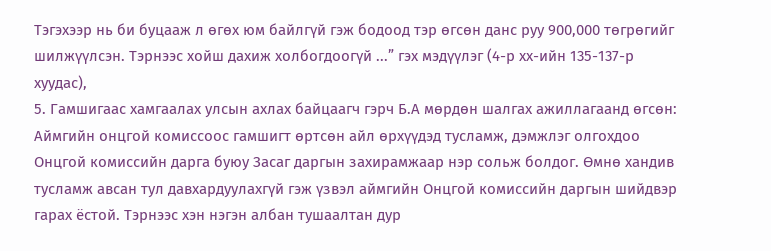Тэгэхээр нь би буцааж л өгөх юм байлгүй гэж бодоод тэр өгсөн данс руу 900,000 төгрөгийг шилжүүлсэн. Тэрнээс хойш дахиж холбогдоогүй ...” гэх мэдүүлэг (4-р хх-ийн 135-137-р хуудас),
5. Гамшигаас хамгаалах улсын ахлах байцаагч гэрч Б.А мөрдөн шалгах ажиллагаанд өгсөн: Аймгийн онцгой комиссоос гамшигт өртсөн айл өрхүүдэд тусламж, дэмжлэг олгохдоо Онцгой комиссийн дарга буюу Засаг даргын захирамжаар нэр сольж болдог. Өмнө хандив тусламж авсан тул давхардуулахгүй гэж үзвэл аймгийн Онцгой комиссийн даргын шийдвэр гарах ёстой. Тэрнээс хэн нэгэн албан тушаалтан дур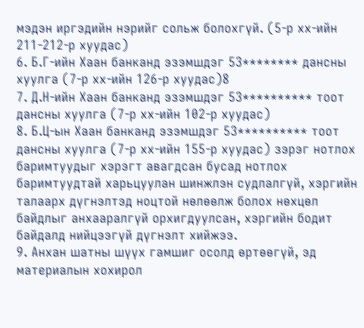мэдэн иргэдийн нэрийг сольж болохгүй. (5-р хх-ийн 211-212-р хуудас)
6. Б.Г-ийн Хаан банканд эзэмшдэг 53******** дансны хуулга (7-р хх-ийн 126-р хуудас)8
7. Д.Н-ийн Хаан банканд эзэмшдэг 53********** тоот дансны хуулга (7-р хх-ийн 102-р хуудас)
8. Б.Ц-ын Хаан банканд эзэмшдэг 53********** тоот дансны хуулга (7-р хх-ийн 155-р хуудас) зэрэг нотлох баримтуудыг хэрэгт авагдсан бусад нотлох баримтуудтай харьцуулан шинжлэн судлалгүй, хэргийн талаарх дүгнэлтэд ноцтой нөлөөлж болох нөхцөл байдлыг анхааралгүй орхигдуулсан, хэргийн бодит байдалд нийцээгүй дүгнэлт хийжээ.
9. Анхан шатны шүүх гамшиг осолд өртөөгүй, эд материалын хохирол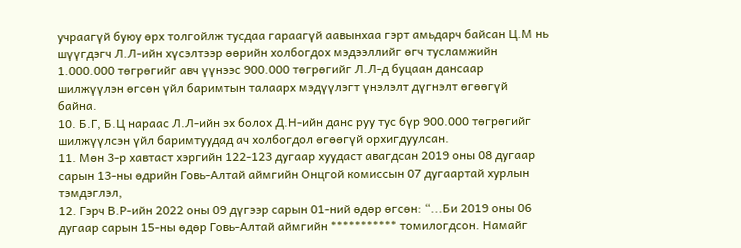учраагүй буюу өрх толгойлж тусдаа гараагүй аавынхаа гэрт амьдарч байсан Ц.М нь шүүгдэгч Л.Л-ийн хүсэлтээр өөрийн холбогдох мэдээллийг өгч тусламжийн 1.000.000 төгрөгийг авч үүнээс 900.000 төгрөгийг Л.Л-д буцаан дансаар шилжүүлэн өгсөн үйл баримтын талаарх мэдүүлэгт үнэлэлт дүгнэлт өгөөгүй байна.
10. Б.Г, Б.Ц нараас Л.Л-ийн эх болох Д.Н-ийн данс руу тус бүр 900.000 төгрөгийг шилжүүлсэн үйл баримтуудад ач холбогдол өгөөгүй орхигдуулсан.
11. Мөн 3-р хавтаст хэргийн 122-123 дугаар хуудаст авагдсан 2019 оны 08 дугаар сарын 13-ны өдрийн Говь-Алтай аймгийн Онцгой комиссын 07 дугаартай хурлын тэмдэглэл,
12. Гэрч В.Р-ийн 2022 оны 09 дүгээр сарын 01-ний өдөр өгсөн: “...Би 2019 оны 06 дугаар сарын 15-ны өдөр Говь-Алтай аймгийн *********** томилогдсон. Намайг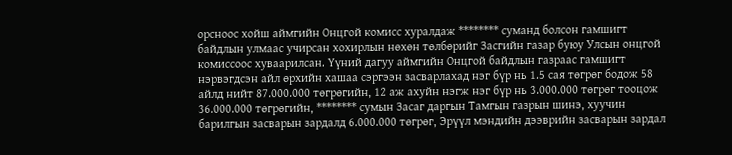орсноос хойш аймгийн Онцгой комисс хуралдаж ******** суманд болсон гамшигт байдлын улмаас учирсан хохирлын нөхөн төлбөрийг Засгийн газар буюу Улсын онцгой комиссоос хуваарилсан. Үүний дагуу аймгийн Онцгой байдлын газраас гамшигт нэрвэгдсэн айл өрхийн хашаа сэргээн засварлахад нэг бүр нь 1.5 сая төгрөг бодож 58 айлд нийт 87.000.000 төгрөгийн, 12 аж ахуйн нэгж нэг бүр нь 3.000.000 төгрөг тооцож 36.000.000 төгрөгийн, ******** сумын Засаг даргын Тамгын газрын шинэ, хуучин барилгын засварын зардалд 6.000.000 төгрөг, Эрүүл мэндийн дээврийн засварын зардал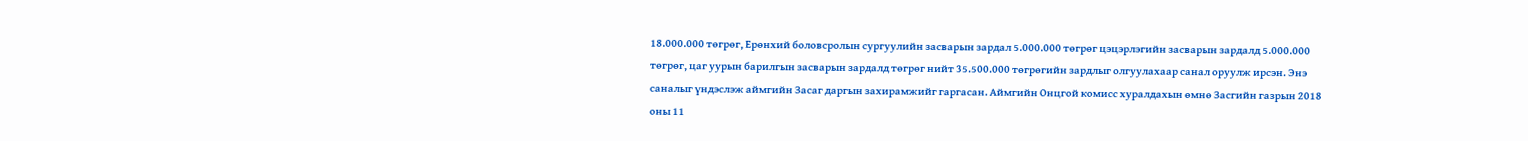18.000.000 төгрөг, Ерөнхий боловсролын сургуулийн засварын зардал 5.000.000 төгрөг цэцэрлэгийн засварын зардалд 5.000.000 төгрөг, цаг уурын барилгын засварын зардалд төгрөг нийт 35.500.000 төгрөгийн зардлыг олгуулахаар санал оруулж ирсэн. Энэ саналыг үндэслэж аймгийн Засаг даргын захирамжийг гаргасан. Аймгийн Онцгой комисс хуралдахын өмнө Засгийн газрын 2018 оны 11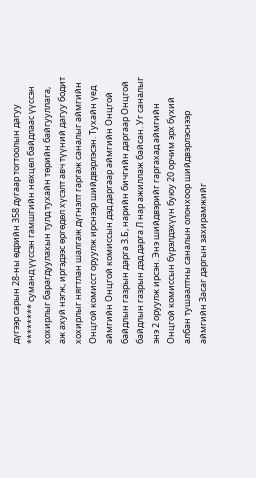дүгээр сарын 28-ны өдрийн 358 дугаар тогтоолын дагуу ******** суманд үүссэн гамшгийн нөхцөл байдлаас үүссэн хохирлыг барагдуулахын тулд тухайн төрийн байгууллага, аж ахуй нэгж, иргэдээс өргөдөл хүсэлт авч түүний дагуу бодит хохирлыг нягтлан шалгаж дүгнэлт гаргаж саналыг аймгийн Онцгой комисст оруулж ирснээр шийдвэрлэсэн. Тухайн үед аймгийн Онцгой комиссын дэд даргаар аймгийн Онцгой байдлын газрын дарга З.Б, нарийн бичгийн даргаар Онцгой байдлын газрын дэд дарга Л нар ажиллаж байсан. Уг саналыг энэ 2 оруулж ирсэн. Энэ шийдвэрийг гаргахад аймгийн Онцгой комиссын бүрэлдэхүүн буюу 20 орчим эрх бүхий албан тушаалтны саналын олонхоор шийдвэрлэснээр аймгийн Засаг даргын захирамжийг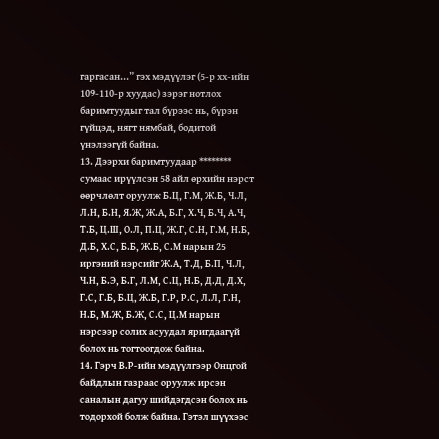гаргасан...” гэх мэдүүлэг (5-р хх-ийн 109-110-р хуудас) зэрэг нотлох баримтуудыг тал бүрээс нь, бүрэн гүйцэд, нягт нямбай, бодитой үнэлээгүй байна.
13. Дээрхи баримтуудаар ******** сумаас ирүүлсэн 58 айл өрхийн нэрст өөрчлөлт оруулж Б.Ц, Г.М, Ж.Б, Ч.Л, Л.Н, Б.Н, Я.Ж, Ж.А, Б.Г, Х.Ч, Б.Ч, А.Ч, Т.Б, Ц.Ш, О.Л, П.Ц, Ж.Г, С.Н, Г.М, Н.Б, Д.Б, Х.С, Б.Б, Ж.Б, С.М нарын 25 иргэний нэрсийг Ж.А, Т.Д, Б.П, Ч.Л, Ч.Н, Б.Э, Б.Г, Л.М, С.Ц, Н.Б, Д.Д, Д.Х, Г.С, Г.Б, Б.Ц, Ж.Б, Г.Р, Р.С, Л.Л, Г.Н, Н.Б, М.Ж, Б.Ж, С.С, Ц.М нарын нэрсээр солих асуудал яригдаагүй болох нь тогтоогдож байна.
14. Гэрч В.Р-ийн мэдүүлгээр Онцгой байдлын газраас оруулж ирсэн саналын дагуу шийдэгдсэн болох нь тодорхой болж байна. Гэтэл шүүхээс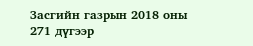Засгийн газрын 2018 оны 271 дүгээр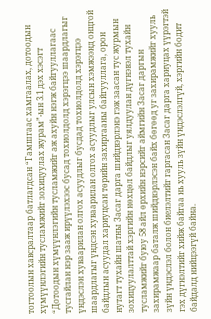тогтоолын хавсралтаар батлагдсан “Гамшгаас хамгаалах, дотоодын хүмүүнлэгийн тусламжийг зохицуулах журам”-ын 3.1 дэх хэсэгт “Дотоодын хүмүүнлэгийн тусламжийг аж ахуйн нэгж байгууллагаас тусгайлан нэр зааж ирүүлэхээс бусад тохиолдолд хэрэгцээ шаардлагыг үндэслэн хуваарилан олгох асуудлыг бусдад тохиолдолд хэрэгцээ шаардлагыг үндсэн хуваарилан олгох асуудлыг улсын хэмжээнд онцгой байдлын асуудал хариуцсан төрийн захиргааны байгууллага, орон нутагт тухайн шатны Засаг дарга шийдвэрлэнэ гэж заасан тус журмын зохицуулалттай хэргийн нөхцөл байдлыг уялдуулан дүгнэвэл тухайн тусламжийг буюу 58 айл өрхийн нэрсийг аймгийн Засаг даргын захирамжаар баталж шийдвэрлэсэн байх бөгөөд уг захирамжийг хууль зүйн үндэслэл болон биелэлтийг гаргасан Засаг дарга хариуцах үүрэгтэй гэх дүгнэлтийг хийж байгаа нь хууль зүйн үндэслэлгүй, хэргийн бодит байдалд нийцээгүй байна.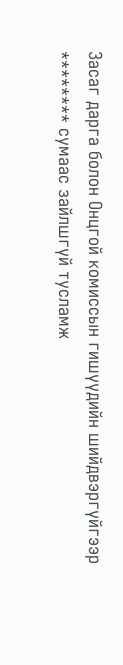Засаг дарга болон Онцгой комиссын гишүүдийн шийдвэргүйгээр ******** сумаас зайлшгүй тусламж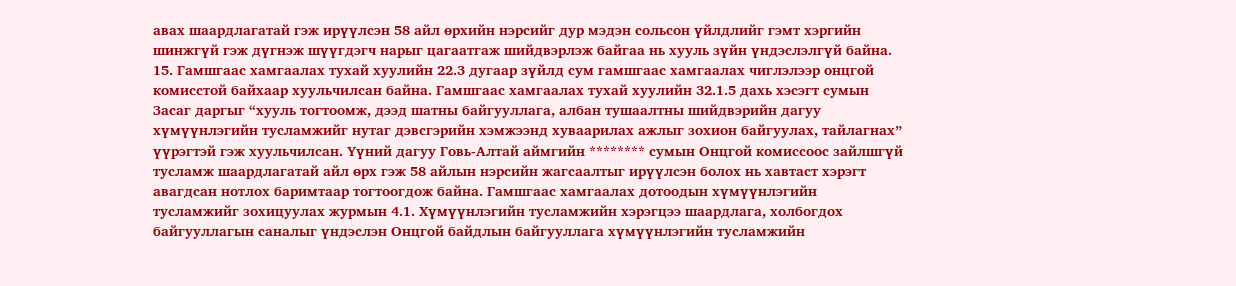авах шаардлагатай гэж ирүүлсэн 58 айл өрхийн нэрсийг дур мэдэн сольсон үйлдлийг гэмт хэргийн шинжгүй гэж дүгнэж шүүгдэгч нарыг цагаатгаж шийдвэрлэж байгаа нь хууль зүйн үндэслэлгүй байна.
15. Гамшгаас хамгаалах тухай хуулийн 22.3 дугаар зүйлд сум гамшгаас хамгаалах чиглэлээр онцгой комисстой байхаар хуульчилсан байна. Гамшгаас хамгаалах тухай хуулийн 32.1.5 дахь хэсэгт сумын Засаг даргыг “хууль тогтоомж, дээд шатны байгууллага, албан тушаалтны шийдвэрийн дагуу хүмүүнлэгийн тусламжийг нутаг дэвсгэрийн хэмжээнд хуваарилах ажлыг зохион байгуулах, тайлагнах” үүрэгтэй гэж хуульчилсан. Үүний дагуу Говь-Алтай аймгийн ******** сумын Онцгой комиссоос зайлшгүй тусламж шаардлагатай айл өрх гэж 58 айлын нэрсийн жагсаалтыг ирүүлсэн болох нь хавтаст хэрэгт авагдсан нотлох баримтаар тогтоогдож байна. Гамшгаас хамгаалах дотоодын хүмүүнлэгийн тусламжийг зохицуулах журмын 4.1. Хүмүүнлэгийн тусламжийн хэрэгцээ шаардлага, холбогдох байгууллагын саналыг үндэслэн Онцгой байдлын байгууллага хүмүүнлэгийн тусламжийн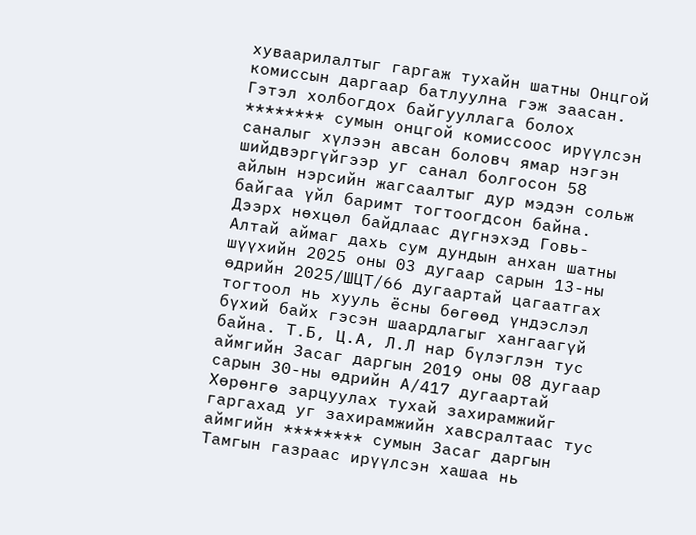хуваарилалтыг гаргаж тухайн шатны Онцгой комиссын даргаар батлуулна гэж заасан. Гэтэл холбогдох байгууллага болох ******** сумын онцгой комиссоос ирүүлсэн саналыг хүлээн авсан боловч ямар нэгэн шийдвэргүйгээр уг санал болгосон 58 айлын нэрсийн жагсаалтыг дур мэдэн сольж байгаа үйл баримт тогтоогдсон байна. Дээрх нөхцөл байдлаас дүгнэхэд Говь-Алтай аймаг дахь сум дундын анхан шатны шүүхийн 2025 оны 03 дугаар сарын 13-ны өдрийн 2025/ШЦТ/66 дугаартай цагаатгах тогтоол нь хууль ёсны бөгөөд үндэслэл бүхий байх гэсэн шаардлагыг хангаагүй байна. Т.Б, Ц.А, Л.Л нар бүлэглэн тус аймгийн Засаг даргын 2019 оны 08 дугаар сарын 30-ны өдрийн А/417 дугаартай Хөрөнгө зарцуулах тухай захирамжийг гаргахад уг захирамжийн хавсралтаас тус аймгийн ******** сумын Засаг даргын Тамгын газраас ирүүлсэн хашаа нь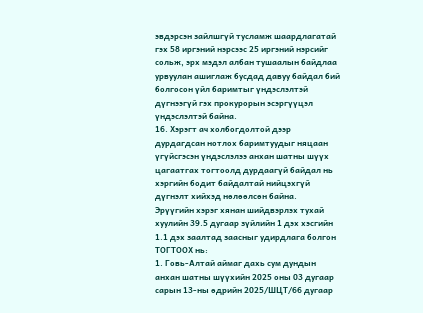эвдэрсэн зайлшгүй тусламж шаардлагатай гэх 58 иргэний нэрсээс 25 иргэний нэрсийг сольж, эрх мэдэл албан тушаалын байдлаа урвуулан ашиглаж бусдад давуу байдал бий болгосон үйл баримтыг үндэслэлтэй дүгнээгүй гэх прокурорын эсэргүүцэл үндэслэлтэй байна.
16. Хэрэгт ач холбогдолтой дээр дурдагдсан нотлох баримтуудыг няцаан үгүйсгэсэн үндэслэлээ анхан шатны шүүх цагаатгах тогтоолд дурдаагүй байдал нь хэргийн бодит байдалтай нийцэхгүй дүгнэлт хийхэд нөлөөлсөн байна.
Эрүүгийн хэрэг хянан шийдвэрлэх тухай хуулийн 39.5 дугаар зүйлийн 1 дэх хэсгийн 1.1 дэх заалтад заасныг удирдлага болгон ТОГТООХ нь:
1. Говь-Алтай аймаг дахь сум дундын анхан шатны шүүхийн 2025 оны 03 дугаар сарын 13-ны өдрийн 2025/ШЦТ/66 дугаар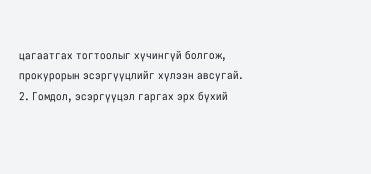цагаатгах тогтоолыг хүчингүй болгож, прокурорын эсэргүүцлийг хүлээн авсугай.
2. Гомдол, эсэргүүцэл гаргах эрх бүхий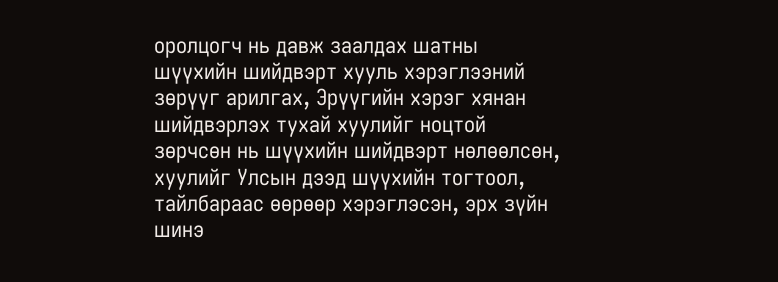оролцогч нь давж заалдах шатны шүүхийн шийдвэрт хууль хэрэглээний зөрүүг арилгах, Эрүүгийн хэрэг хянан шийдвэрлэх тухай хуулийг ноцтой зөрчсөн нь шүүхийн шийдвэрт нөлөөлсөн, хуулийг Улсын дээд шүүхийн тогтоол, тайлбараас өөрөөр хэрэглэсэн, эрх зүйн шинэ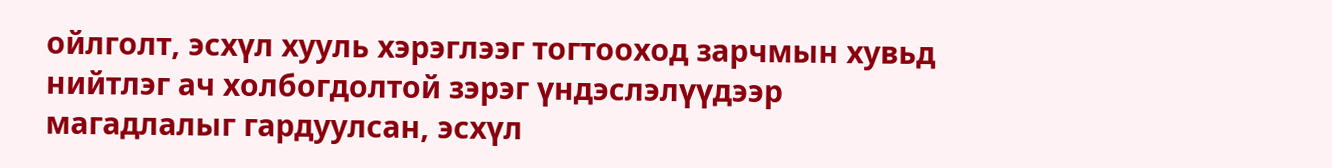ойлголт, эсхүл хууль хэрэглээг тогтооход зарчмын хувьд нийтлэг ач холбогдолтой зэрэг үндэслэлүүдээр магадлалыг гардуулсан, эсхүл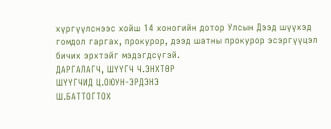хүргүүлснээс хойш 14 хоногийн дотор Улсын Дээд шүүхэд гомдол гаргах, прокурор, дээд шатны прокурор эсэргүүцэл бичих эрхтэйг мэдэгдсүгэй.
ДАРГАЛАГЧ, ШҮҮГЧ Ч.ЭНХТӨР
ШҮҮГЧИД Ц.ОЮУН-ЭРДЭНЭ
Ш.БАТТОГТОХ